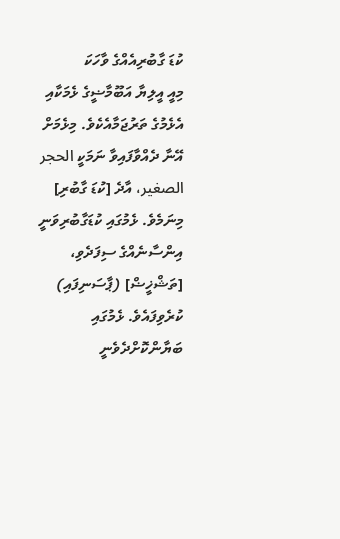ކުޑަ ގާބުރިއެއްގެ ވާހަކަ
މިއީ އީލިޔާ އަބޫމާޟީގެ ޅެމަކާއި އެޅެމުގެ ތަރުޖަމާއެކެވެ. މިޅެމަށް އޭނާ ދެއްވާފައިވާ ނަމަކީ الحجر الصغير، އާދެ [ކުޑަ ގާބުރި] މިނަމެވެ. ޅެމުގައި ކުޑަގާބުރިވަނީ އިންސާނެއްގެ ސިފަދެވި، [ތަޝްޚީޟް] (ޕާސަނިފައި) ކުރެވިފައެވެ. ޅެމުގައި ބަޔާންކޮށްދެވެނީ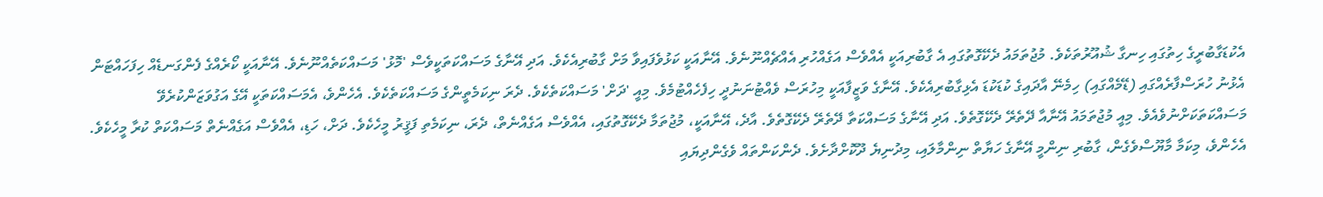އެކުޑަގާބުރީގެ ހިތުގައި ހިނގާ ޝުއޫރުތަކެވެ. މުޖުތަމައު ދެކޭގޮތުގައި އެ ގާބުރިއަކީ އެއްވެސް އަގެއްހުރި އެއްޗެއްނޫނެވެ. އޭނާއަކީ ކަޅުވެފައިވާ މަށް ގާބުރިއެކެވެ. އަދި އޭނާގެ މަސައްކަތަކީވެސް 'މޮޅު' މަސައްކަތެއްނޫނެވެ. އޭނާއަކީ ކޯރެއްގެ ފެންގަނޑެއް ހިފަހައްޓަން އެޅުނު ހުރަސްފާރެއްގައި (ޑޭމެއްގައި) ހިމެނޭ އާދައިގެ ކުޑަކުޑަ އެޅިގާބުރިއެކެވެ. އޭނާގެ ވަޒީފާއަކީ މިހުރަސް ވެއްޓުނަނުދީ ހިފެހެއްޓުމެވެ. މިއީ 'ދަށް' މަސައްކަތެކެވެ. ދެރަ ނިކަމެތީންގެ މަސައްކަތެކެވެ. އެހެންވެ، އެމަސައްކަތަކީ އޭގެ އަގުވަޒަންކުރެވޭ މަސައްކަތަކަށްނުވެއެވެ. މިއީ މުޖުތަމައު އޭނާއާ ދޭތެރޭ ދެކޭގޮތެވެ. އަދި އޭނާގެ މަސައްކަތާ ދޭތެރޭ ދެކޭގޮތެވެ. އާދެ، އޭނާއަކީ، މުޖުތަމާ ދެކޭގޮތުގައި، އެއްވެސް އަގެއްނެތް، ދެރަ، ނިކަމެތި ފަޤީރު މީހެކެވެ. ދަށް، ހަޑި، އެއްވެސް އަގެއްނެތް މަސައްކަތް ކުރާ މީހެކެވެ.
އެހެންވެ، މިކަމާ މާޔޫސްވެގެން، ގާބުރި ނިންމީ އޭނާގެ ހަޔާތް ނިންމާލައި، މިދުނިޔެ ދޫކޮށްދާށެވެ. ދެންކަންތައް ވެގެންދިޔައި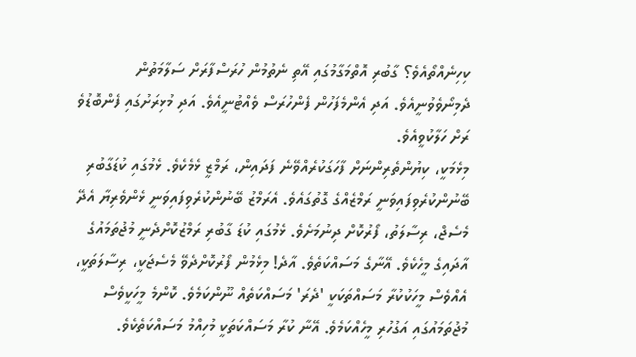ކިހިނެއްތޯއެވެ؟ ގާބުރި އޮތްމަގާމުގައި އޭތި ނެތުމުން ހުރަސްފާރަށް ސަލާމަތުން ދެމިނޯވެވުނީއެވެ. އަދި އެންމެފަހުން ފެންހުރަސް ވެއްޓުނީއެވެ. އަދި މުޅިރަށުގައި ފެންބޮޑުވެ ރަށް ހަލާކުވީއެވެ.
މިޅެމަކީ، ކިޔުންތެރިންނަށް ފާހަގަކުރެއްވޭނެ ފަދައިން، ރަމްޒީ ޅެމެކެވެ. ޅެމުގައި ކުޑަގާބުރި ބޭނުންކުރެވިފައިވަނީ ރަމްޒެއްގެ ގޮތުގައެވެ. އެރަމްޒު ބޭނުންކުރެވިފައިވަނީ ޅެންވެރިޔާ އެދޭ މެސެޖް، ރިސާލަތު، ފޯރުކޮށް ދިނުމަށެވެ. ޅެމުގައި ކުޑަ ގާބުރި ރަމްޒުކޮށްދެނީ މުޖުތަމައުގެ އާދައިގެ މީހެކެވެ. އޭނާގެ މަސައްކަތެވެ. އާދެ! މިޅެމުން ފޯރުކޮށްދެވޭ މެސެޖަކީ، ރިސާލަތަކީ، އެއްވެސް މީހަކުކުރާ މަސައްތަކަކީ 'ދެރަ' މަސައްކަތެއް ނޫންކަމެވެ. ކޮންމެ މީހަކީވެސް މުޖުތަމައުގައި އަގުހުރި މީހެއްކަމެވެ. އޭނާ ކުރާ މަސައްކަތަކީ މުހިއްމު މަސައްކަތެކެވެ.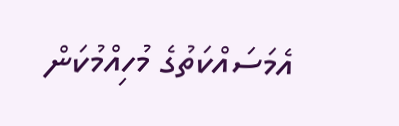އެމަސައްކަތުގެ މުހިއްމުކަން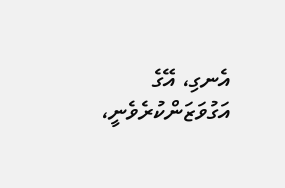އެނގި، އޭގެ އަގުވަޒަންކުރެވެނީ،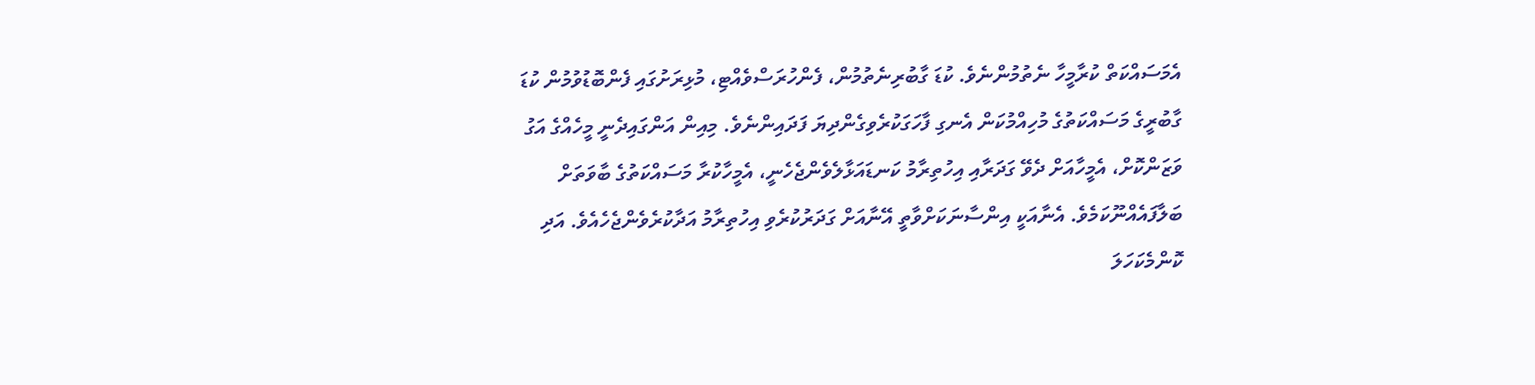އެމަސައްކަތް ކުރާމީހާ ނެތުމުންނެވެ. ކުޑަ ގާބުރިނެތުމުން، ފެންހުރަސްވެއްޓި، މުޅިރަށުގައި ފެންބޮޑުވުމުން ކުޑަ ގާބުރީގެ މަސައްކަތުގެ މުހިއްމުކަން އެނގި ފާހަގަކުރެވިގެންދިޔަ ފަދައިންނެވެ. މިއިން އަންގައިދެނީ މީހެއްގެ އަގު ވަޒަންކޮށް، އެމީހާއަށް ދެވޭ ގަދަރާއި އިހުތިރާމު ކަނޑައަޅާލެވެންޖެހެނީ، އެމީހާކުރާ މަސައްކަތުގެ ބާވަތަށް ބަލާފައެއްނޫކަމެވެ. އެނާއަކީ އިންސާނަކަށްވާތީ އޭނާއަށް ގަދަރުކުރެވި އިހުތިރާމު އަދާކުރެވެންޖެހެއެވެ. އަދި ކޮންމެކަހަލަ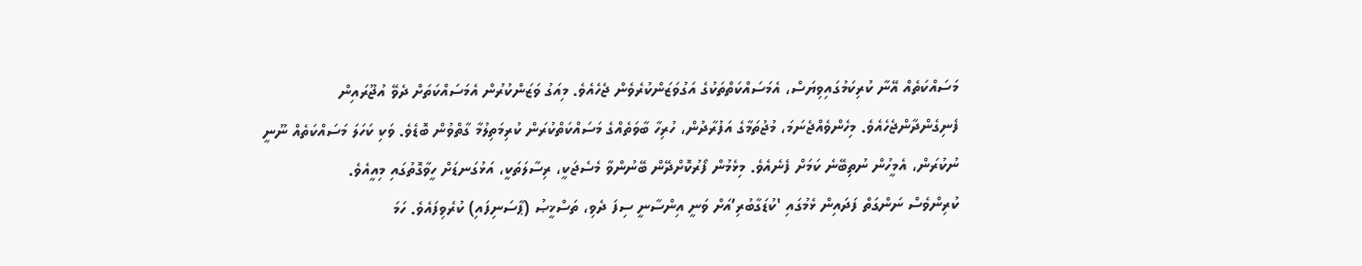މަސައްކަތެއް އޭނާ ކުރިކަމުގައިވިޔަސް، އެމަސައްކަތްތަކުގެ އަގުވަޒަންކުރެވެން ޖެހެއެވެ. މިއަގު ވަޒަންކުރުން އެމަސައްކަތަށް ދެވޭ އުޖޫރައިން ފެނިގެންދާންޖެހެއެވެ. މިހެންވެއްޖެނަމަ، މުޖުތަމާގެ އަފުރާދުން، ހުރިހާ ބާވަތެއްގެ މަސައްކަތްކުރަން ކުރިމަތިލުމާ ގާތްވުން ބޮޑެވެ. ވަކި ކަހަލަ މަސައްކަތެއް ނޫނީ ނުކުރަން، އެމީހުން ނުތިބޭނެ ކަމަށް ފެނެއެވެ. މިޅެމުން ފޯރުކޮށްދޭން ބޭނުންވާ މެސެޖަކީ، ރިސާލަތަކީ، އަޅުގަނޑަށް ހީވާގޮތުގައި މިއީއެވެ.
ކުރިންވެސް ނަންގަތް ފަދައިން ޅެމުގައި 'ކުޑަގާބުރި’އަށް ވަނީ އިންސާނީ ސިފަ ދެވި، ތަސްޚީޞު (ޕާސަނިފައި) ކުރެވިފައެވެ. ހަމަ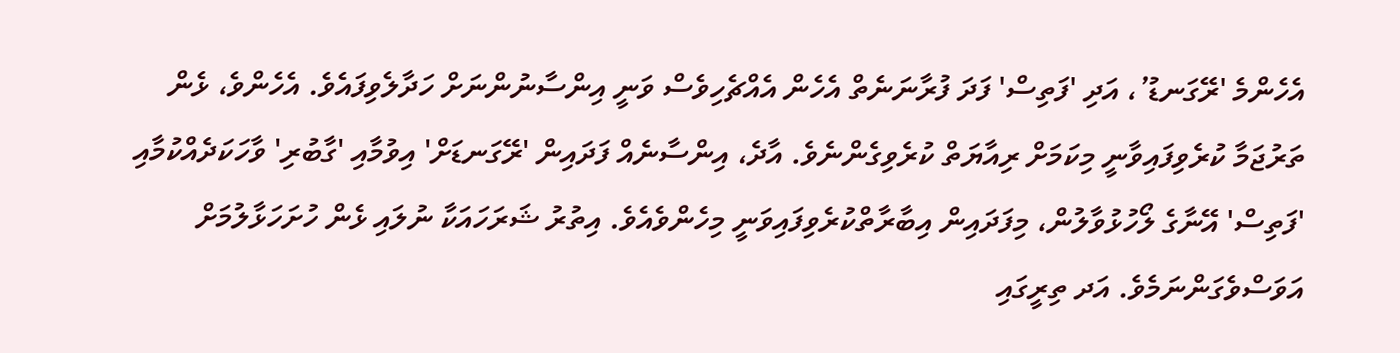އެހެންމެ 'ރޭގަނޑު’، އަދި 'ފަތިސް' ފަދަ ފުރާނަނެތް އެހެން އެއްޗެހިވެސް ވަނީ އިންސާނުންނަށް ހަދާލެވިފައެވެ. އެހެންވެ، ޅެން ތަރުޖަމާ ކުރެވިފައިވާނީ މިކަމަށް ރިއާޔަތް ކުރެވިގެންނެވެ. އާދެ، އިންސާނެއް ފަދައިން 'ރޭގަނޑަށް' އިވުމާއި 'ގާބުރި' ވާހަކަދެއްކުމާއި 'ފަތިސް' އޭނާގެ ލޯހުޅުވާލުން، މިފަދައިން އިބާރާތްކުރެވިފައިވަނީ މިހެންވެއެވެ. އިތުރު ޝަރަހައަކާ ނުލައި ޅެން ހުށަހަޅާލުމަށް އަވަސްވެގަންނަމެވެ. އަދ ތިރީގައި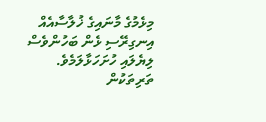މިޅެމުގެ މާނައިގެ ޚުލާސާއެއް އިނގިރޭސި ޅެން ބަހުންވެސް ލިޔެލައި ހުށަހަޅާލަމެވެ.
ތަރިތަކުން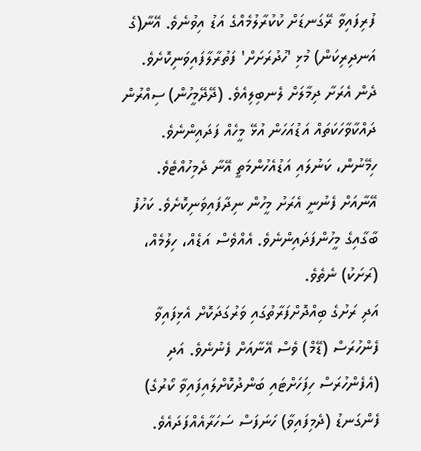ފުރިފައިވާ ރޭގަނޑަށް ކުކުރާލުމެއްގެ އަޑު އިވުނެވެ. އޭނާ(ގެ އަނދިރިކަން) މުޅި 'ހުދުރަށަށް' ފަތުރާލާފައިވަނިކޮށެވެ.
ދެން އެރަށާ ދިމާލަށް ލެނބިލިއެވެ. (ދޭދޭމީހުން) ސިއްރުން ދައްކާވާހަކަތައް އަޑުއަހަން އުޅޭ މީހެއް ފަދައިންނެވެ. ހިމޭނުން، ކަނުލައި އަޑުއެހުންމަތީ އޭނާ ދެމިހުއްޓެވެ.
އޭނާއަށް ފެނުނީ އެރަށު މީހުން ނިދާފައިވަނިކޮށެވެ. ކަހުފު ބާގާއިގެ މީހުންފަދައިންނެވެ. އެއްވެސް އަޑެއް، ހިލުމެއް، (ރަށަކު) ނެތެވެ.
އަދި ރަށުގެ ބިއްދޮށްފަރާތުގައި ވަރުގަދަކޮށް އެޅިފައިވާ ފެންހުރަސް (ޑޭމް) ވެސް އޭނާއަށް ފެނުނެވެ. އަދި (އެފެންހުރަސް ހިފަހަށްޓައި ބަންދުކޮށްލައިފައިވާ ކޯރުގެ) ފެންގަނޑު (ދެމިފައިވާ) ހަނަފަސް ސަހަރާއެއްފަދައެވެ.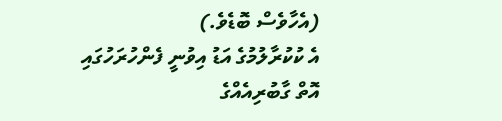(އެހާވެސް ބޮޑެވެ.)
އެ ކުކުރާލުމުގެ އަޑު އިވުނީ ފެންހުރަހުގައި އޮތް ގާބުރިއެއްގެ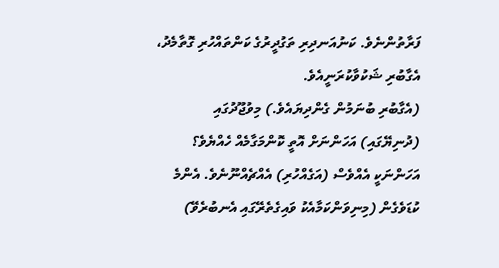ފަރާތުންނެވެ. ކަނުއަނދިރި ތަގުދީރުގެ ކަންތައްހުރި ގޮތާމެދު، އެގާބުރި ޝަކުވާކުރަނީއެވެ.
(އެގާބުރި ބުނަމުން ގެންދިޔައެވެ.) މިވުޖޫދުގައި (ދުނިޔޭގައި) އަހަންނަށް އޮތީ ކޮންމަގާމެއް ހެއްޔެވެ؟ އަހަންނަކީ އެއްވެސް (އަގެއްހުރި) އެއްޗެއްނޫނެވެ. އެންމެ ކުޑަވެގެން (މިނިވަންކަމާއެކު ވައިގެތެރޭގައި އެނބުރެވޭ)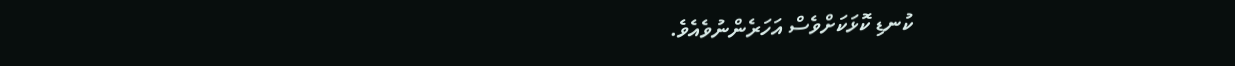ކުނޑި ކޮޅަކަށްވެސް އަހަރެންނުވެއެވެ.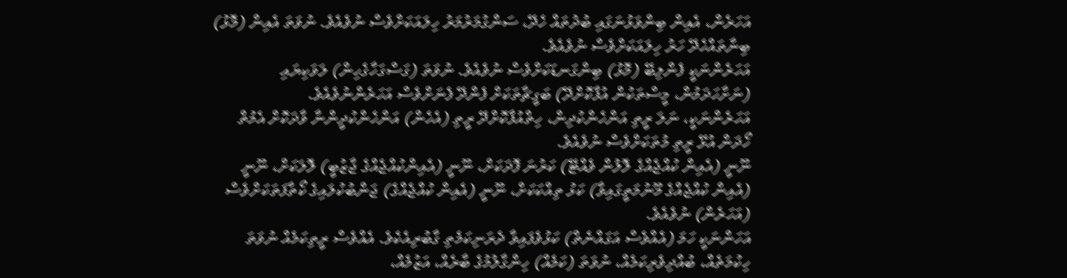އަހަރެން، އެއިން ބިންވަޅުނަގައި ބުދުތައް ހެދޭ، ސަންގުމަރުމަރު ހިލައަކަށްވެސް ނުވެއެވެ. ނުވަތަ އެއިން (މޮޅު) ބިނާތައްހެދޭ ހަރު ހިލައަކަށްވެސް ނުވެއެވެ.
އަހަރެންނަކީ ފެންލިބޭ (މޮޅު) ބިންގަނޑަކަށްވެސް ނުވެއެވެ. ނުވަތަ (ގަސްގަހާގެހިން) ލަވަކިޔައި (ނަށާހަދަމުން، މީސްތަކުން އުފާކޮށްދޭ) ބަގީޗާތަކަށް ފެންދޭ ފެނަށްވެސް އަހަރެންނުވެއެވެ.
އަހަރެންނަކީ، ނަލަ ރީތި އަންހެންކުދިން، ހިތްއުފާކޮށްދޭ ރީތި (އެހެން) އަންހެންކުދީންނާ ވާދަކޮށް އެމުތް ހޯދަން އުޅޭ ރީތި މުތަކަށްވެސް ނުވެއެވެ.
ނޫނީ (އެއިން ކުއްޖެއްގެ ލޮލުން ވެއްޓޭ) ކަރުނަ ފޮދަކަށް، ނޫނީ (އެއިންކުއްޖެއްގެ ޖާޒުބީ) ލޮލަކަށް، ނޫނީ (އެއިން ކުއްޖެއްގެ މޫނުމަތީގައިވާ) ކަޅު ތިއްކަކަށް، ނޫނީ (އެއިން ކުއްޖެއްގެ) ޖަންބުކުލައިގެ ކޯތާފަތަކަށްވެސް (އަހަރެން) ނުވެއެވެ.
އަހަންނަކީ ހަމަ (އެއްވެސް އަގައްނެތް) ކަޅުވެފައިވާ ދެރަނިކަމެތި ގާބުރިއެކެވެ. އެއްވެސް ރީތިކަމެއް ނުވަތަ ހިކުމަތެއް، ބުއްދިވެރިކަމެއް، ނުވަތަ (ކަމެއް) ހިންގާލުމުގެ ބާރެއް، އަޒުމެއް،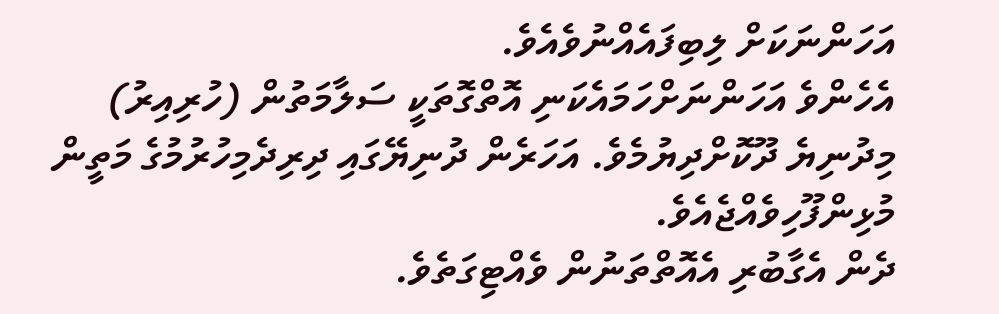އަހަންނަކަށް ލިބިފައެއްނުވެއެވެ.
އެހެންވެ އަހަންނަށްހަމައެކަނި އޮތްގޮތަކީ ސަލާމަތުން (ހުރިއިރު) މިދުނިޔެ ދޫކޮށްދިޔުމެވެ. އަހަރެން ދުނިޔޭގައި ދިރިދެމިހުރުމުގެ މަތީން މުޅިންފޫހިވެއްޖެއެވެ.
ދެން އެގާބުރި އެއޮތްތަނުން ވެއްޓިގަތެވެ.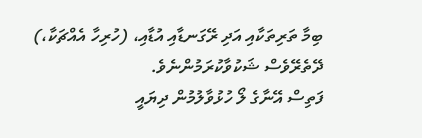ބިމާ ތަރިތަކާއި އަދި ރޭގަނޑާއި އުޑާއި، (ހުރިހާ އެއްޗަކާ،) ދޭތެރޭވެސް ޝަކުވާކުރަމުންނެވެ.
ފަތިސް އޭނާގެ ލޯ ހުޅުވާލުމުން ދިޔައީ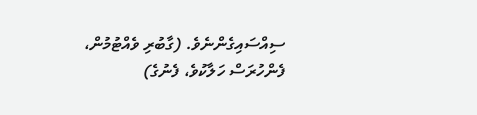ސިއްސައިގެންނެވެ. (ގާބުރި ވެއްޓުމުން، ފެންހުރަސް ހަލާކުވެ، ފެނުގެ)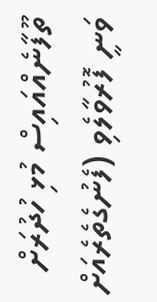ތޫފާނެއްއައިސް މުޅި ހުދުރަށް ވަނީ ފޮރުވާލެވި (ފެނުގެތެރެއަށް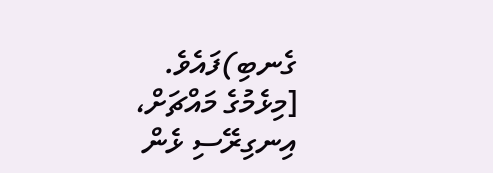ގެނބި)ފައެވެ.
[މިޅެމުގެ މައްޗަށް، އިނގިރޭސި ޅެން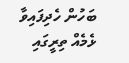ބަހުން ހެދިފައިވާ ޅެމެއް ތިރީގައި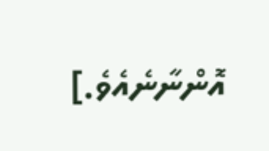އޮންނާނެއެވެ.]